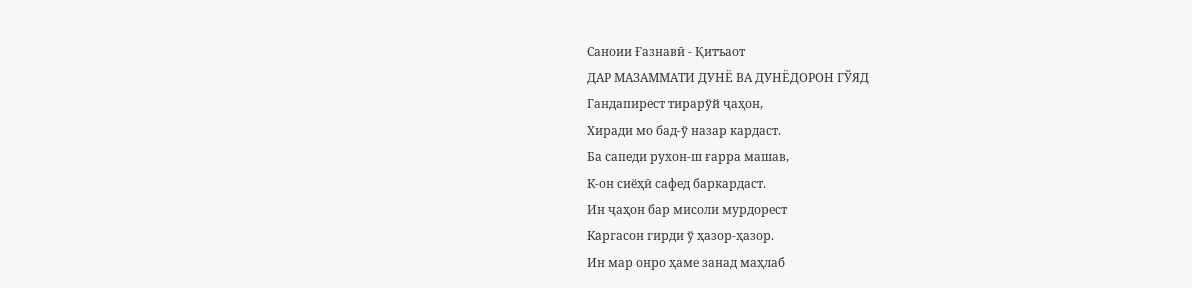Саноии Ғазнавӣ - Қитъаот
ДАР МАЗАММАТИ ДУНЁ ВА ДУНЁДОРОН ГЎЯД
Гандапирест тирарўй ҷаҳон,
Хиради мо бад-ў назар кардаст.
Ба сапеди рухон-ш ғарра машав,
К-он сиёҳӣ сафед баркардаст.
Ин ҷаҳон бар мисоли мурдорест
Каргасон гирди ў ҳазор-ҳазор.
Ин мар онро ҳаме занад маҳлаб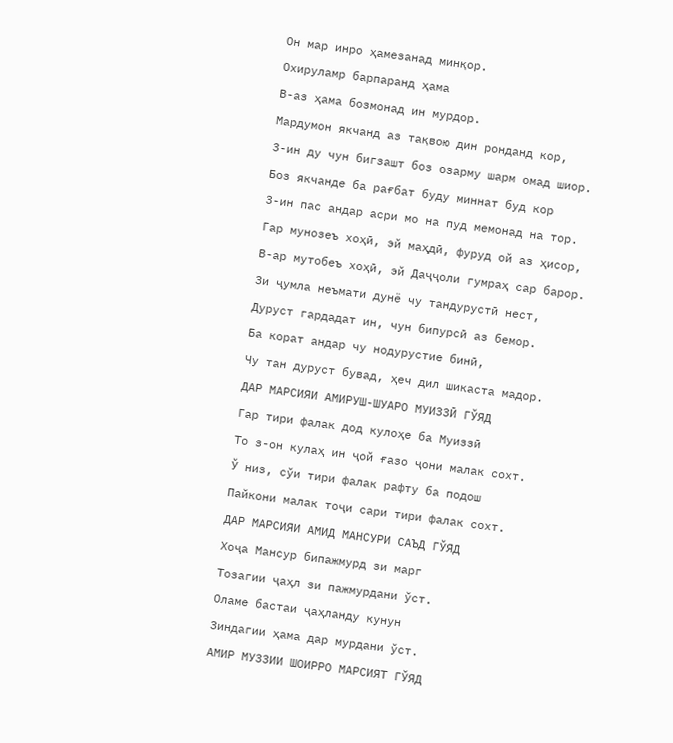Он мар инро ҳамезанад минқор.
Охируламр барпаранд ҳама
В-аз ҳама бозмонад ин мурдор.
Мардумон якчанд аз тақвою дин ронданд кор,
3-ин ду чун бигзашт боз озарму шарм омад шиор.
Боз якчанде ба рағбат буду миннат буд кор
3-ин пас андар асри мо на пуд мемонад на тор.
Гар мунозеъ хоҳӣ, эй маҳдӣ, фуруд ой аз ҳисор,
В-ар мутобеъ хоҳӣ, эй Даҷҷоли гумраҳ сар барор.
Зи ҷумла неъмати дунё чу тандурустӣ нест,
Дуруст гардадат ин, чун бипурсӣ аз бемор.
Ба корат андар чу нодурустие бинӣ,
Чу тан дуруст бувад, ҳеч дил шикаста мадор.
ДАР МАРСИЯИ АМИРУШ-ШУАРО МУИЗЗӢ ГЎЯД
Гар тири фалак дод кулоҳе ба Муиззӣ
То з-он кулаҳ ин ҷой ғазо ҷони малак сохт.
Ў низ, сўи тири фалак рафту ба подош
Пайкони малак тоҷи сари тири фалак сохт.
ДАР МАРСИЯИ АМИД МАНСУРИ САЪД ГЎЯД
Хоҷа Мансур бипажмурд зи марг
Тозагии ҷаҳл зи пажмурдани ўст.
Оламе бастаи ҷаҳланду кунун
Зиндагии ҳама дар мурдани ўст.
АМИР МУЗЗИИ ШОИРРО МАРСИЯТ ГЎЯД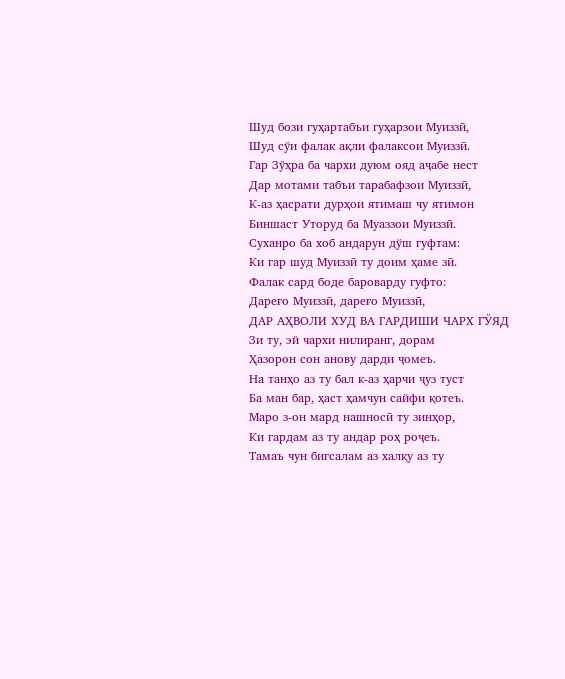Шуд бози гуҳартабъи гуҳарзои Муиззӣ,
Шуд сўи фалак ақли фалаксои Муиззӣ.
Гар Зўҳра ба чархи дуюм ояд аҷабе нест
Дар мотами табъи тарабафзои Муиззӣ,
К-аз ҳасрати дурҳои ятимаш чу ятимон
Биншаст Уторуд ба Муаззои Муиззӣ.
Суханро ба хоб андарун дўш гуфтам:
Ки гар шуд Муиззӣ ту доим ҳаме зӣ.
Фалак сард боде бароварду гуфто:
Дареғо Муиззӣ, дареғо Муиззӣ,
ДАР АҲВОЛИ ХУД ВА ГАРДИШИ ЧАРХ ГЎЯД
Зи ту, эй чархи нилиранг, дорам
Ҳазорон сон анову дарди ҷомеъ.
На танҳо аз ту бал к-аз ҳарчи ҷуз туст
Ба ман бар, ҳаст ҳамчун сайфи қотеъ.
Маро з-он мард нашносӣ ту зинҳор,
Ки гардам аз ту андар роҳ роҷеъ.
Тамаъ чун бигсалам аз халқу аз ту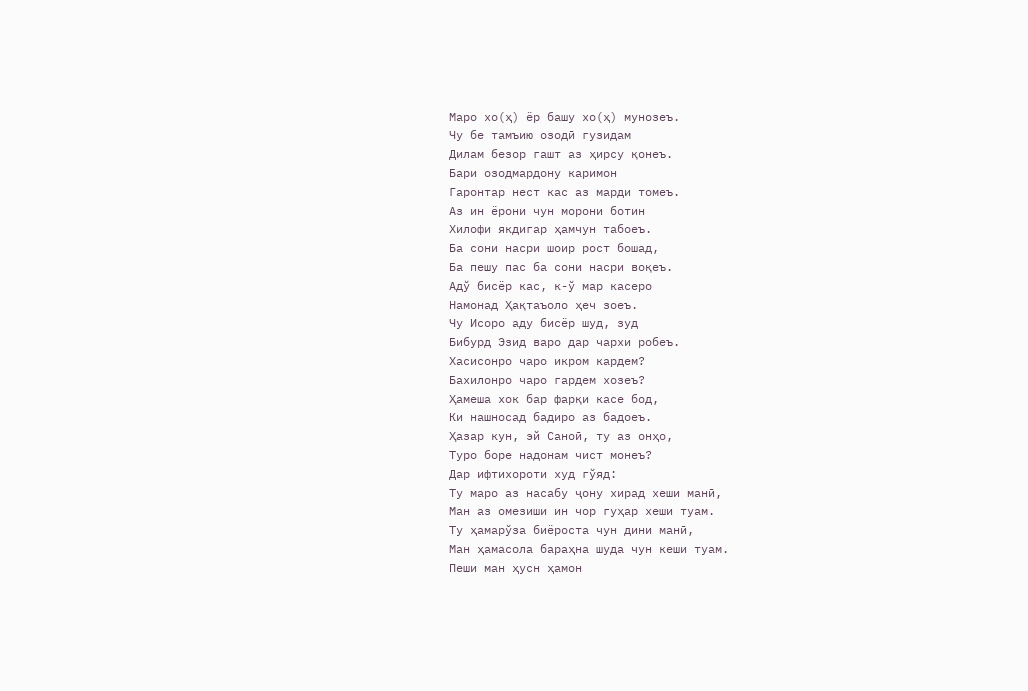Маро хо(ҳ) ёр башу хо(ҳ) мунозеъ.
Чу бе тамъию озодӣ гузидам
Дилам безор гашт аз ҳирсу қонеъ.
Бари озодмардону каримон
Гаронтар нест кас аз марди томеъ.
Аз ин ёрони чун морони ботин
Хилофи якдигар ҳамчун табоеъ.
Ба сони насри шоир рост бошад,
Ба пешу пас ба сони насри воқеъ.
Адў бисёр кас, к-ў мар касеро
Намонад Ҳақтаъоло ҳеч зоеъ.
Чу Исоро аду бисёр шуд, зуд
Бибурд Эзид варо дар чархи робеъ.
Хасисонро чаро икром кардем?
Бахилонро чаро гардем хозеъ?
Ҳамеша хок бар фарқи касе бод,
Ки нашносад бадиро аз бадоеъ.
Ҳазар кун, эй Саноӣ, ту аз онҳо,
Туро боре надонам чист монеъ?
Дар ифтихороти худ гўяд:
Ту маро аз насабу ҷону хирад хеши манӣ,
Ман аз омезиши ин чор гуҳар хеши туам.
Ту ҳамарўза биёроста чун дини манӣ,
Ман ҳамасола бараҳна шуда чун кеши туам.
Пеши ман ҳусн ҳамон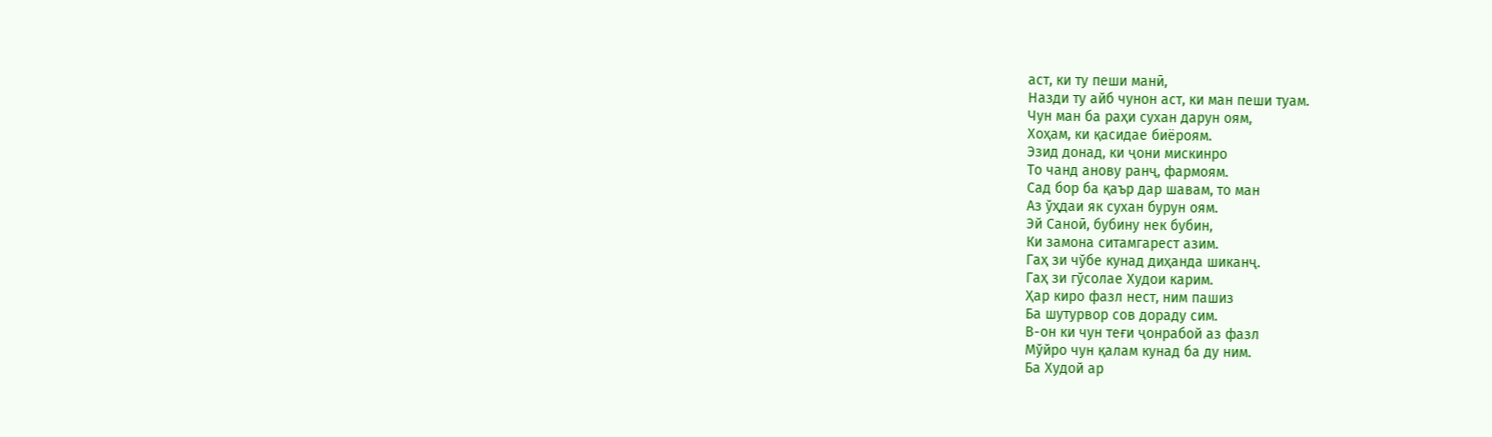аст, ки ту пеши манӣ,
Назди ту айб чунон аст, ки ман пеши туам.
Чун ман ба раҳи сухан дарун оям,
Хоҳам, ки қасидае биёроям.
Эзид донад, ки ҷони мискинро
То чанд анову ранҷ, фармоям.
Сад бор ба қаър дар шавам, то ман
Аз ўҳдаи як сухан бурун оям.
Эй Саноӣ, бубину нек бубин,
Ки замона ситамгарест азим.
Гаҳ зи чўбе кунад диҳанда шиканҷ.
Гаҳ зи гўсолае Худои карим.
Ҳар киро фазл нест, ним пашиз
Ба шутурвор сов дораду сим.
В-он ки чун теғи ҷонрабой аз фазл
Мўйро чун қалам кунад ба ду ним.
Ба Худой ар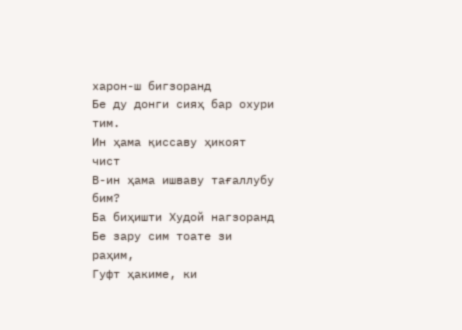харон-ш бигзоранд
Бе ду донги сияҳ бар охури тим.
Ин ҳама қиссаву ҳикоят чист
В-ин ҳама ишваву тағаллубу бим?
Ба биҳишти Худой нагзоранд
Бе зару сим тоате зи раҳим,
Гуфт ҳакиме, ки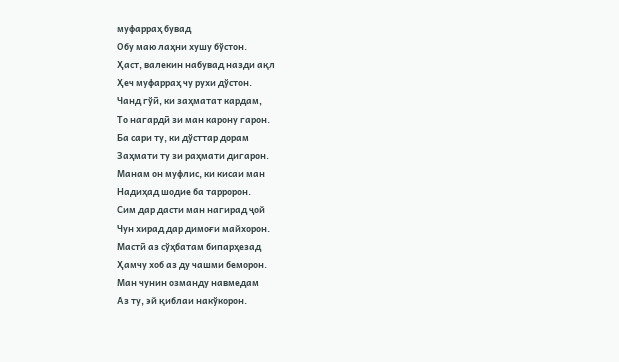муфарраҳ бувад
Обу маю лаҳни хушу бўстон.
Ҳаст, валекин набувад назди ақл
Ҳеч муфарраҳ чу рухи дўстон.
Чанд гўӣ, ки заҳматат кардам,
То нагардӣ зи ман карону гарон.
Ба сари ту, ки дўсттар дорам
Заҳмати ту зи раҳмати дигарон.
Манам он муфлис, ки кисаи ман
Надиҳад шодие ба тарророн.
Сим дар дасти ман нагирад ҷой
Чун хирад дар димоғи майхорон.
Мастӣ аз сўҳбатам бипарҳезад
Ҳамчу хоб аз ду чашми беморон.
Ман чунин озманду навмедам
Аз ту, эй қиблаи накўкорон.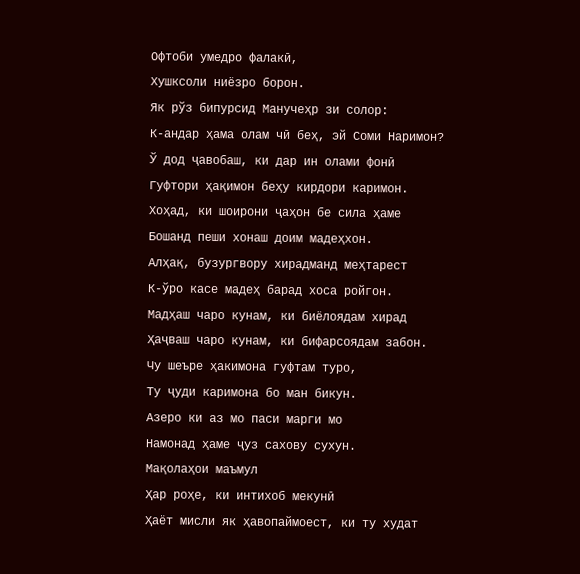Офтоби умедро фалакӣ,
Хушксоли ниёзро борон.
Як рўз бипурсид Манучеҳр зи солор:
К-андар ҳама олам чӣ беҳ, эй Соми Наримон?
Ў дод ҷавобаш, ки дар ин олами фонӣ
Гуфтори ҳақимон беҳу кирдори каримон.
Хоҳад, ки шоирони ҷаҳон бе сила ҳаме
Бошанд пеши хонаш доим мадеҳхон.
Алҳақ, бузургвору хирадманд меҳтарест
К-ўро касе мадеҳ барад хоса ройгон.
Мадҳаш чаро кунам, ки биёлоядам хирад
Ҳаҷваш чаро кунам, ки бифарсоядам забон.
Чу шеъре ҳакимона гуфтам туро,
Ту ҷуди каримона бо ман бикун.
Азеро ки аз мо паси марги мо
Намонад ҳаме ҷуз сахову сухун.
Мақолаҳои маъмул
Ҳар роҳе, ки интихоб мекунӣ
Ҳаёт мисли як ҳавопаймоест, ки ту худат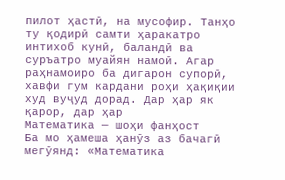пилот ҳастӣ, на мусофир. Танҳо ту қодирӣ самти ҳаракатро интихоб кунӣ, баландӣ ва суръатро муайян намоӣ. Агар раҳнамоиро ба дигарон супорӣ, хавфи гум кардани роҳи ҳақиқии худ вуҷуд дорад. Дар ҳар як қарор, дар ҳар
Математика — шоҳи фанҳост
Ба мо ҳамеша ҳанӯз аз бачагӣ мегӯянд: «Математика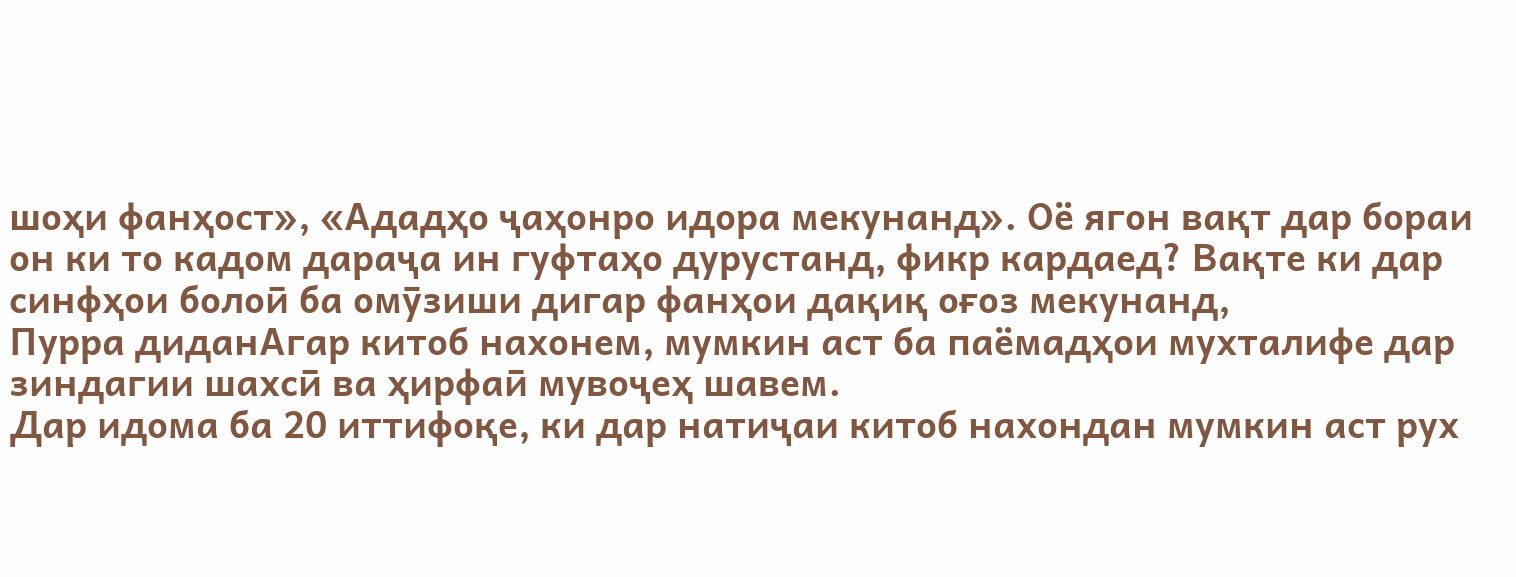шоҳи фанҳост», «Ададҳо ҷаҳонро идора мекунанд». Оё ягон вақт дар бораи он ки то кадом дараҷа ин гуфтаҳо дурустанд, фикр кардаед? Вақте ки дар синфҳои болоӣ ба омӯзиши дигар фанҳои дақиқ оғоз мекунанд,
Пурра диданАгар китоб нахонем, мумкин аст ба паёмадҳои мухталифе дар зиндагии шахсӣ ва ҳирфаӣ мувоҷеҳ шавем.
Дар идома ба 20 иттифоқе, ки дар натиҷаи китоб нахондан мумкин аст рух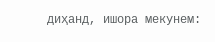диҳанд, ишора мекунем: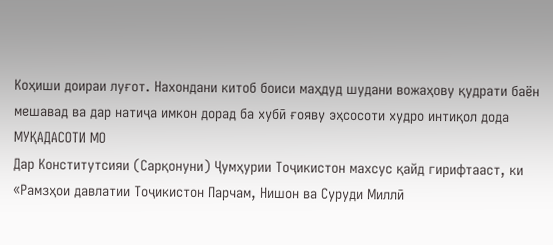Коҳиши доираи луғот. Нахондани китоб боиси маҳдуд шудани вожаҳову қудрати баён мешавад ва дар натиҷа имкон дорад ба хубӣ ғояву эҳсосоти худро интиқол дода
МУҚАДАСОТИ МО
Дар Конститутсияи (Сарқонуни) Ҷумҳурии Тоҷикистон махсус қайд гирифтааст, ки «Рамзҳои давлатии Тоҷикистон Парчам, Нишон ва Суруди Миллӣ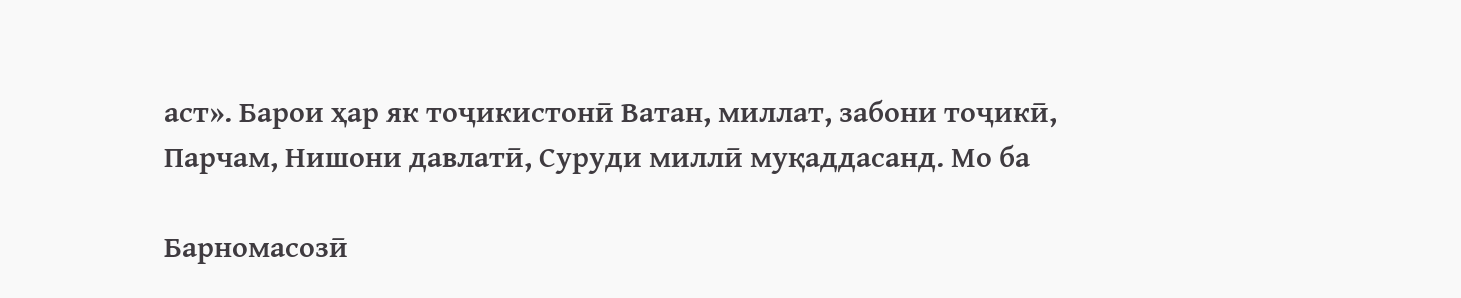аст». Барои ҳар як тоҷикистонӣ Ватан, миллат, забони тоҷикӣ, Парчам, Нишони давлатӣ, Суруди миллӣ муқаддасанд. Мо ба

Барномасозӣ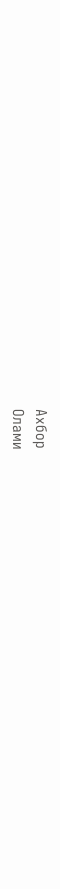Ахбор
Олами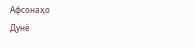Афсонаҳо
Дунё